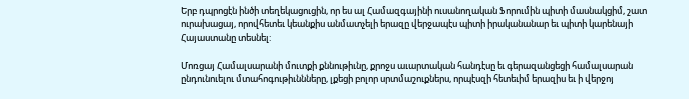Երբ դպրոցէն ինծի տեղեկացուցին, որ ես ալ Համազգայինի ուսանողական Ֆորումին պիտի մասնակցիմ, շատ ուրախացայ, որովհետեւ կեանքիս անմատչելի երազը վերջապէս պիտի իրականանար եւ պիտի կարենայի Հայաստանը տեսնել:

Մոռցայ Համալսարանի մուտքի քննութիւնը, քրոջս աւարտական հանդէսը եւ գերազանցեցի համալսարան ընդունուելու մտահոգութիւննները, լքեցի բոլոր սրտմաշուքներս, որպէսզի հետեւիմ երազիս եւ ի վերջոյ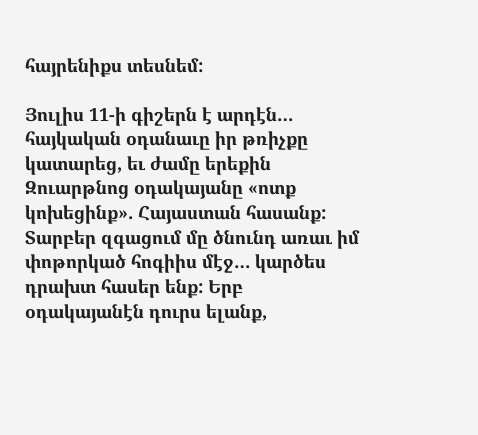հայրենիքս տեսնեմ:

Յուլիս 11-ի գիշերն է արդէն… հայկական օդանաւը իր թռիչքը կատարեց, եւ ժամը երեքին Զուարթնոց օդակայանը «ոտք կոխեցինք». Հայաստան հասանք: Տարբեր զգացում մը ծնունդ առաւ իմ փոթորկած հոգիիս մէջ… կարծես դրախտ հասեր ենք: Երբ օդակայանէն դուրս ելանք,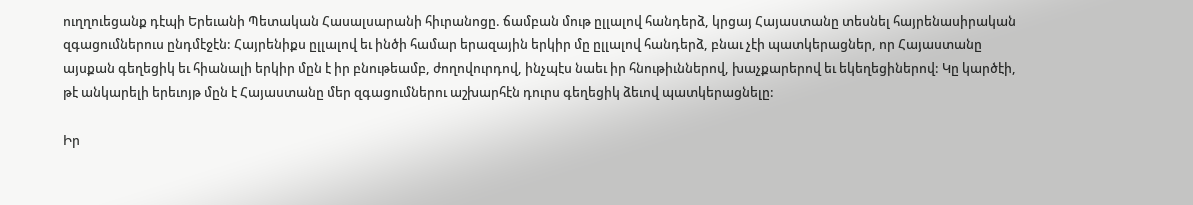ուղղուեցանք դէպի Երեւանի Պետական Հասալսարանի հիւրանոցը. ճամբան մութ ըլլալով հանդերձ, կրցայ Հայաստանը տեսնել հայրենասիրական զգացումներուս ընդմէջէն: Հայրենիքս ըլլալով եւ ինծի համար երազային երկիր մը ըլլալով հանդերձ, բնաւ չէի պատկերացներ, որ Հայաստանը այսքան գեղեցիկ եւ հիանալի երկիր մըն է իր բնութեամբ, ժողովուրդով, ինչպէս նաեւ իր հնութիւններով, խաչքարերով եւ եկեղեցիներով: Կը կարծէի, թէ անկարելի երեւոյթ մըն է Հայաստանը մեր զգացումներու աշխարհէն դուրս գեղեցիկ ձեւով պատկերացնելը:

Իր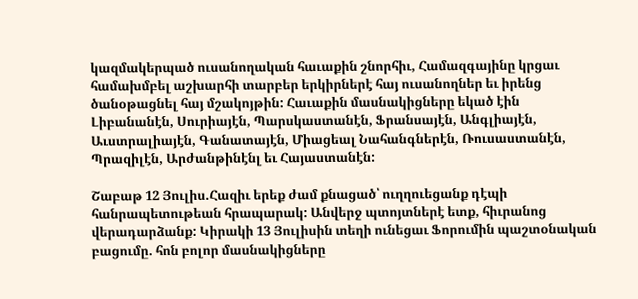կազմակերպած ուսանողական հաւաքին շնորհիւ, Համազգայինը կրցաւ համախմբել աշխարհի տարբեր երկիրներէ հայ ուսանողներ եւ իրենց ծանօթացնել հայ մշակոյթին: Հաւաքին մասնակիցները եկած էին Լիբանանէն, Սուրիայէն, Պարսկաստանէն, Ֆրանսայէն, Անգլիայէն, Աւստրալիայէն, Գանատայէն, Միացեալ Նահանգներէն, Ռուսաստանէն, Պրազիլէն, Արժանթինէնլ եւ Հայաստանէն:

Շաբաթ 12 Յուլիս.Հազիւ երեք ժամ քնացած՝ ուղղուեցանք դէպի հանրապետութեան հրապարակ: Անվերջ պտոյտներէ ետք, հիւրանոց վերադարձանք: Կիրակի 13 Յուլիսին տեղի ունեցաւ Ֆորումին պաշտօնական բացումը. հոն բոլոր մասնակիցները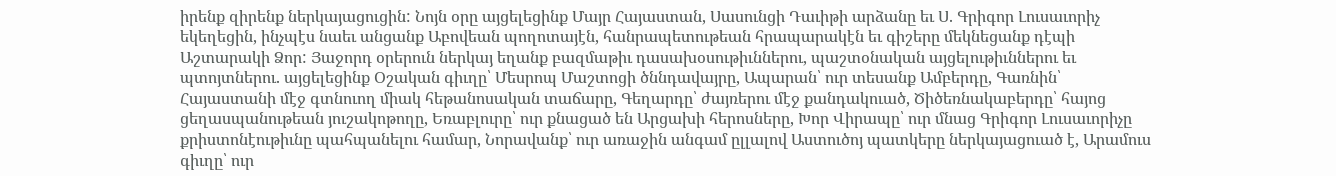իրենք զիրենք ներկայացուցին: Նոյն օրը այցելեցինք Մայր Հայաստան, Սասունցի Դաւիթի արձանը եւ Ս. Գրիգոր Լուսաւորիչ եկեղեցին, ինչպէս նաեւ անցանք Աբովեան պողոտայէն, հանրապետութեան հրապարակէն եւ գիշերը մեկնեցանք դէպի Աշտարակի Ձոր: Յաջորդ օրերուն ներկայ եղանք բազմաթիւ դասախօսութիւններու, պաշտօնական այցելութիւններու եւ պտոյտներու. այցելեցինք Օշական գիւղը՝ Մեսրոպ Մաշտոցի ծննդավայրը, Ապարան՝ ուր տեսանք Ամբերդը, Գառնին՝ Հայաստանի մէջ գտնուող միակ հեթանոսական տաճարը, Գեղարդը՝ ժայռերու մէջ քանդակուած, Ծիծեռնակաբերդը՝ հայոց ցեղասպանութեան յուշակոթողը, Եռաբլուրը՝ ուր քնացած են Արցախի հերոսները, Խոր Վիրապը՝ ուր մնաց Գրիգոր Լուսաւորիչը քրիստոնէութիւնը պահպանելու համար, Նորավանք՝ ուր առաջին անգամ ըլլալով Աստուծոյ պատկերը ներկայացուած է, Արամուս գիւղը՝ ուր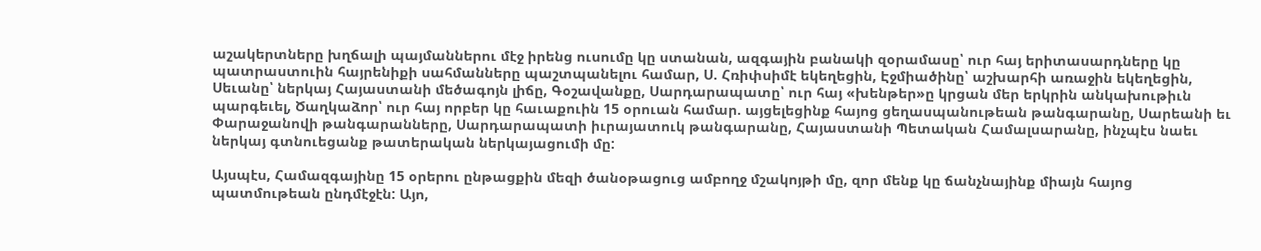աշակերտները խղճալի պայմաններու մէջ իրենց ուսումը կը ստանան, ազգային բանակի զօրամասը՝ ուր հայ երիտասարդները կը պատրաստուին հայրենիքի սահմանները պաշտպանելու համար, Ս. Հռիփսիմէ եկեղեցին, Էջմիածինը՝ աշխարհի առաջին եկեղեցին, Սեւանը՝ ներկայ Հայաստանի մեծագոյն լիճը, Գօշավանքը, Սարդարապատը՝ ուր հայ «խենթեր»ը կրցան մեր երկրին անկախութիւն պարգեւել, Ծաղկաձոր՝ ուր հայ որբեր կը հաւաքուին 15 օրուան համար. այցելեցինք հայոց ցեղասպանութեան թանգարանը, Սարեանի եւ Փարաջանովի թանգարանները, Սարդարապատի իւրայատուկ թանգարանը, Հայաստանի Պետական Համալսարանը, ինչպէս նաեւ ներկայ գտնուեցանք թատերական ներկայացումի մը:

Այսպէս, Համազգայինը 15 օրերու ընթացքին մեզի ծանօթացուց ամբողջ մշակոյթի մը, զոր մենք կը ճանչնայինք միայն հայոց պատմութեան ընդմէջէն: Այո,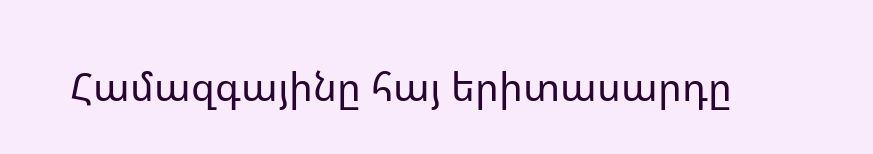Համազգայինը հայ երիտասարդը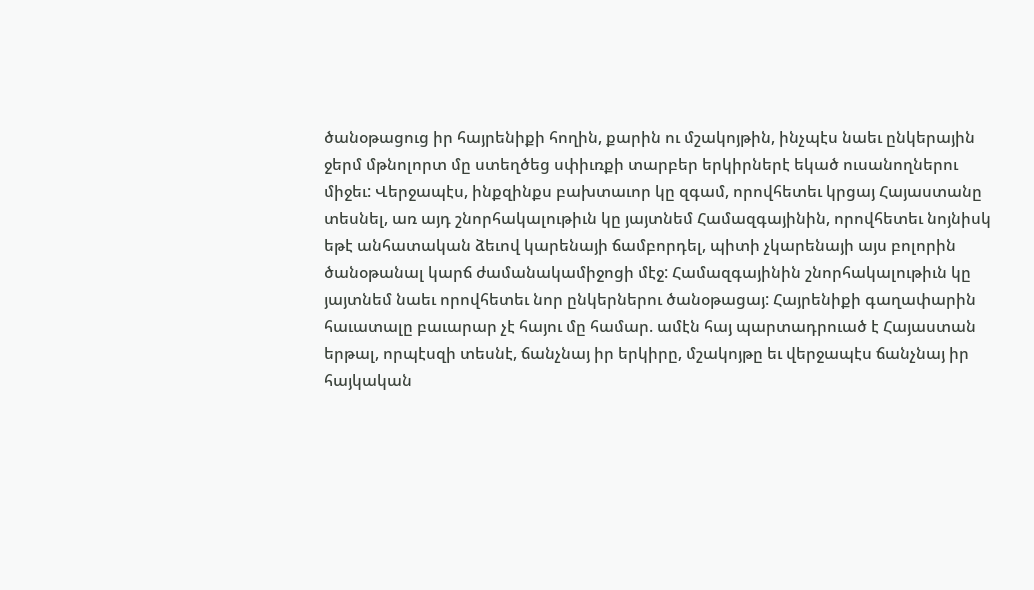ծանօթացուց իր հայրենիքի հողին, քարին ու մշակոյթին, ինչպէս նաեւ ընկերային ջերմ մթնոլորտ մը ստեղծեց սփիւռքի տարբեր երկիրներէ եկած ուսանողներու միջեւ: Վերջապէս, ինքզինքս բախտաւոր կը զգամ, որովհետեւ կրցայ Հայաստանը տեսնել, առ այդ շնորհակալութիւն կը յայտնեմ Համազգայինին, որովհետեւ նոյնիսկ եթէ անհատական ձեւով կարենայի ճամբորդել, պիտի չկարենայի այս բոլորին ծանօթանալ կարճ ժամանակամիջոցի մէջ: Համազգայինին շնորհակալութիւն կը յայտնեմ նաեւ որովհետեւ նոր ընկերներու ծանօթացայ: Հայրենիքի գաղափարին հաւատալը բաւարար չէ հայու մը համար. ամէն հայ պարտադրուած է Հայաստան երթալ, որպէսզի տեսնէ, ճանչնայ իր երկիրը, մշակոյթը եւ վերջապէս ճանչնայ իր հայկական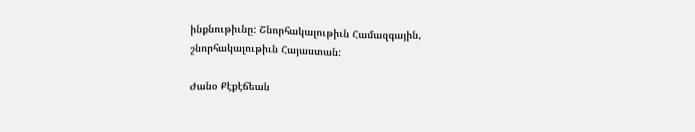ինքնութիւնը: Շնորհակալութիւն Համազգային, շնորհակալութիւն Հայաստան:

Ժանօ Քէքէճեան